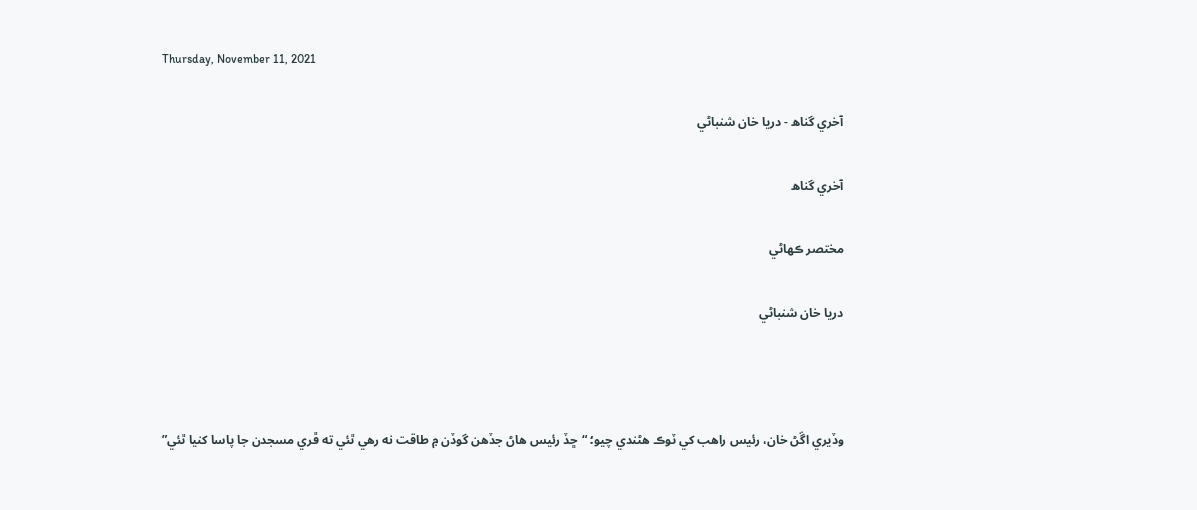Thursday, November 11, 2021

آخري گناھ - دريا خان شنباڻي

آخري گناھ

مختصر ڪهاڻي

دريا خان شنباڻي



وڏيري اڱڻ خان، رئيس راهب کي ٽوڪ هڻندي چيو؛ “ڇڏ رئيس هاڻ جڏھن گوڏن ۾ طاقت نه رهي ٿئي ته ڦري مسجدن جا پاسا کنيا ٿئي”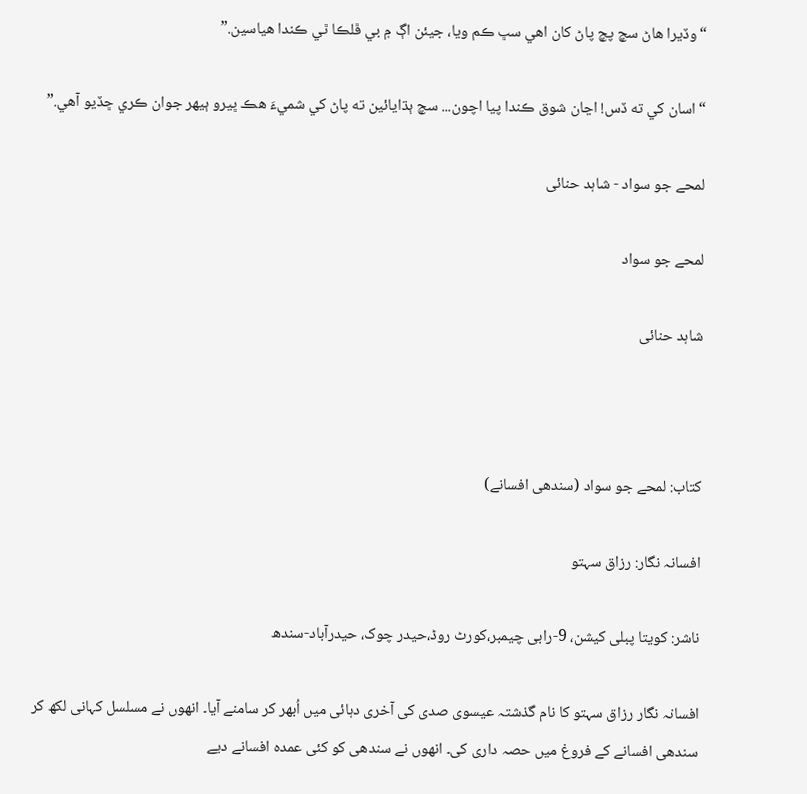“وڏيرا هاڻ سچ پچ پاڻ کان اهي سڀ ڪم ويا، جيئن اڳ ۾ بي ڦلڪا ٿي ڪندا هياسين.”

“اسان کي ته ڏس! اڃان شوق ڪندا پيا اچون... سچ ٻڌايائين ته پاڻ کي شميءَ هڪ ڀيرو ٻيهر جوان ڪري ڇڏيو آھي.”

لمحے جو سواد - شاہد حنائی

لمحے جو سواد

شاہد حنائی



کتاب: لمحے جو سواد (سندھی افسانے)

افسانہ نگار: رزاق سہتو

ناشر: کویتا پبلی کیشن، 9-رابی چیمبر،کورٹ روڈ،حیدر چوک، حیدرآباد-سندھ

افسانہ نگار رزاق سہتو کا نام گذشتہ عیسوی صدی کی آخری دہائی میں اُبھر کر سامنے آیا۔ انھوں نے مسلسل کہانی لکھ کر سندھی افسانے کے فروغ میں حصہ داری کی۔ انھوں نے سندھی کو کئی عمدہ افسانے دیے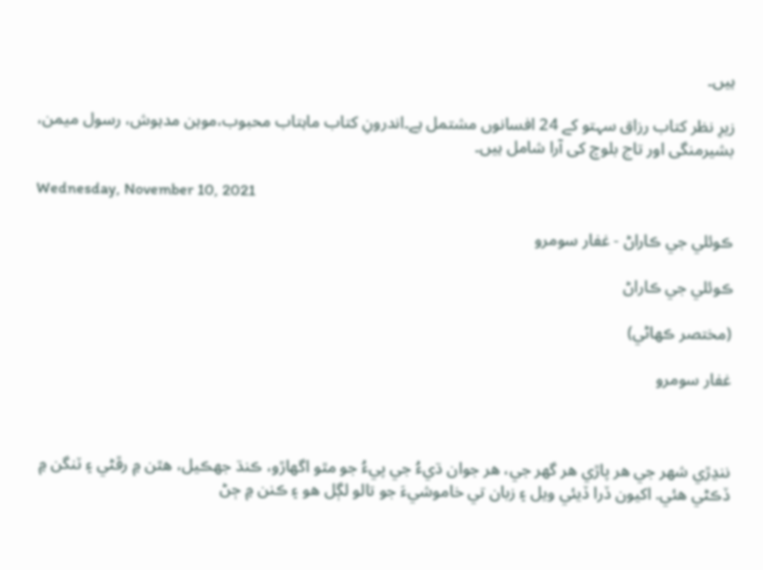ہیں۔

زیرِ نظر کتاب رزاق سہتو کے 24 افسانوں مشتمل ہے۔اندرونِ کتاب ماہتاب محبوب،موہن مدہوش، رسول میمن، بشیرمنگی اور تاج بلوچ کی آرا شامل ہیں۔

Wednesday, November 10, 2021

ڪوئلي جي ڪاراڻ - غفار سومرو

ڪوئلي جي ڪاراڻ

(مختصر ڪهاڻي)

غفار سومرو



ننڍڙي شھر جي هر پاڙي هر گهر جي، هر جوان ڌيءُ جي پيءُ جو مٿو اگهاڙو، ڪنڌ جهڪيل، هٿن ۾ رڦڻي ۽ ٽنگن ۾ ڏڪڻي هئي. اکيون ڏرا ڏيئي ويل ۽ زبان تي خاموشيءَ جو تالو لڳل هو ۽ ڪنن ۾ ڄڻ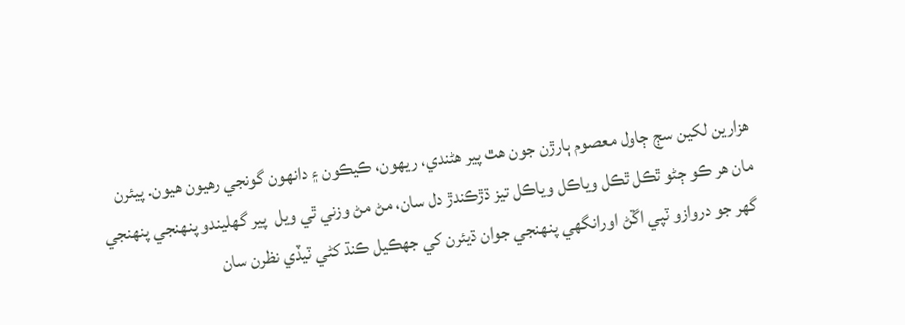ھزارين لکين سڄ ڄاول معصوم ٻارڙن جون هٿ پير هڻندي، ريهون، ڪيڪون ۽ دانهون گونجي رهيون هيون. پيئرن مان هر ڪو ڄڻو ٿڪل ٿڪل وياڪل وياڪل تيز ڌڙڪندڙ دل سان، مڻ مڻ وزني ٿي ويل  پير گهليندو پنهنجي پنهنجي گهر جو دروازو ٽپي اڱڻ اورانگهي پنهنجي جوان ڌيئرن کي جهڪيل ڪنڌ کڻي ٽيڏي نظرن سان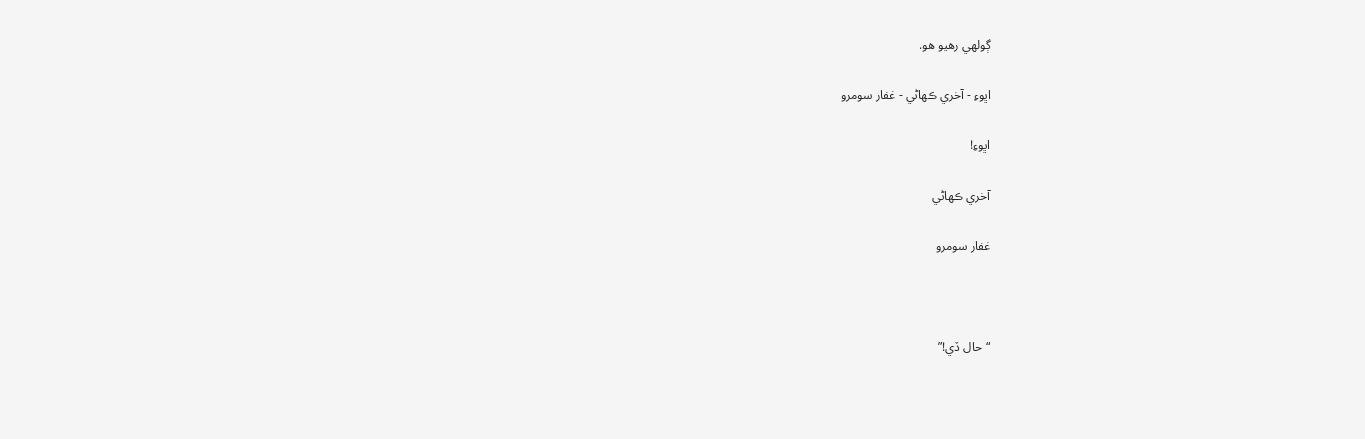ڳولهي رهيو هو.

اڀوءِ - آخري ڪهاڻي - غفار سومرو

اڀوءِ!

آخري ڪهاڻي

غفار سومرو



“حال ڏي!”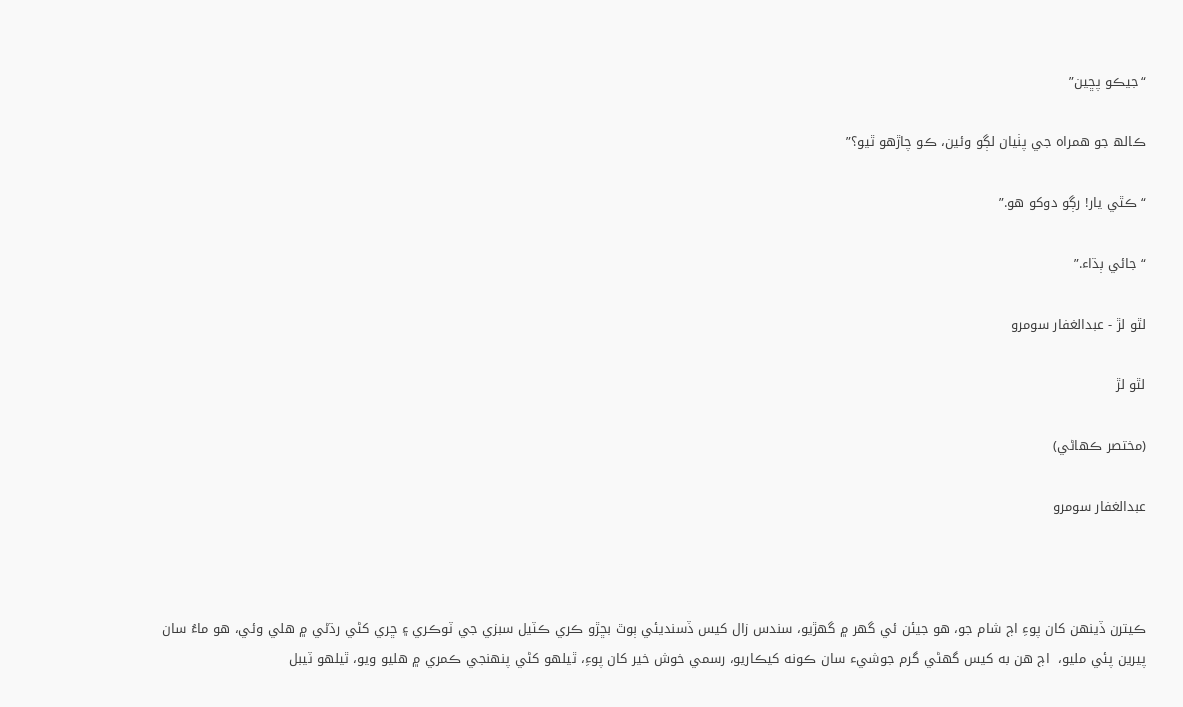“جيڪو پڇين”

ڪالھ جو همراه جي پٺيان لڳو وئين، ڪو چاڙھو ٿيو؟”

“ڪٿي يار! رڳو دوکو هو.”

“جائي ٻڌاء.”

لٿو لڙ - عبدالغفار سومرو

لٿو لڙ

(مختصر ڪھاڻي)

عبدالغفار سومرو



ڪيترن ڏينهن کان پوءِ اڄ شام جو، هو جيئن ئي گهر ۾ گهڙيو، سندس زال کيس ڏسنديئي ٻوٿ بڇڙو ڪري ڪٽيل سبزي جي ٽوڪري ۽ ڇري کڻي رڌڻي ۾ هلي وئي، هو ماءُ سان پيرين پئي مليو،  اڄ هن به کيس گهڻي گرم جوشيء سان ڪونه کيڪاريو، رسمي خوش خير کان پوءِ، ٿيلهو کڻي پنهنجي ڪمري ۾ هليو ويو، ٿيلهو ٽيبل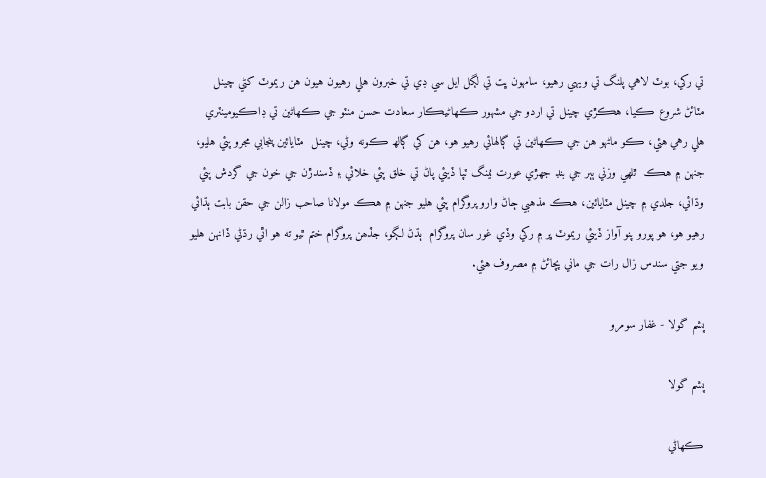تي رکي، بوٽ لاهي پلنگ تي ويهي رهيو، سامهون ڀت تي لڳل ايل سي ڊي تي خبرون هلي رهيون هيون هن ريموٽ کڻي چينل مٽائڻ شروع ڪيا، هڪڙي چينل تي اردو جي مشهور ڪهاڻيڪار سعادت حسن منٽو جي ڪهاڻين تي ڊاڪيومينٽري هلي رهي هئي، ڪو ماڻهو هن جي ڪهاڻين تي ڳالهائي رهيو هو، هن کي ڳالھ ڪونه وڻي، چينل  مٽايائين پنجابي مجرو پئي هليو،  جنهن ۾ هڪ  ٿلهي وزني ٻٻر جي بنڊ جهڙي عورت ٺينگ ٽپا ڏيئي پاڻ تي خلق پئي خلائي ۽ ڏسندڙن جي خون جي گردش پئي وڌائي، جلدي ۾ چينل مٽايائين، هڪ مذهبي ڄاڻ وارو پروگرام پئي هليو جنهن ۾ هڪ مولانا صاحب زالن جي حقن بابت ٻڌائي رهيو هو، هو پورو پنو آواز ڏيئي ريموٽ ڀر ۾ رکي وڏي غور سان پروگرام  ٻڌڻ لڳو، جڏھن پروگرام ختم ٿيو ته هو اٿي رڌڻي ڏانهن هليو ويو جتي سندس زال رات جي ماني پچائڻ ۾ مصروف هئي.

پشم گولا - غفار سومرو

پشم گولا

ڪهاڻي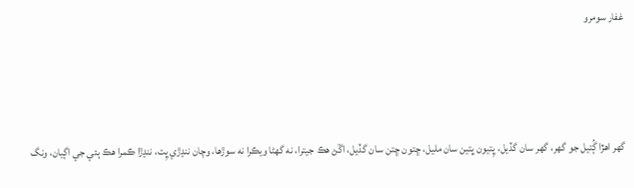غفار سومرو



گهر اهڙا ڳُتيل جو گهر، گهر سان گڏيل، ڀِتيون ڀتين سان مليل، ڇتون ڇتن سان گڏيل، اڱڻ هڪ جيترا، نه گهڻا ويڪرا نه سوڙھا، وچان ننڍڙي ڀِت، ننڍڙا ڪمرا هڪ ٻئي جي اڳيان، ونگ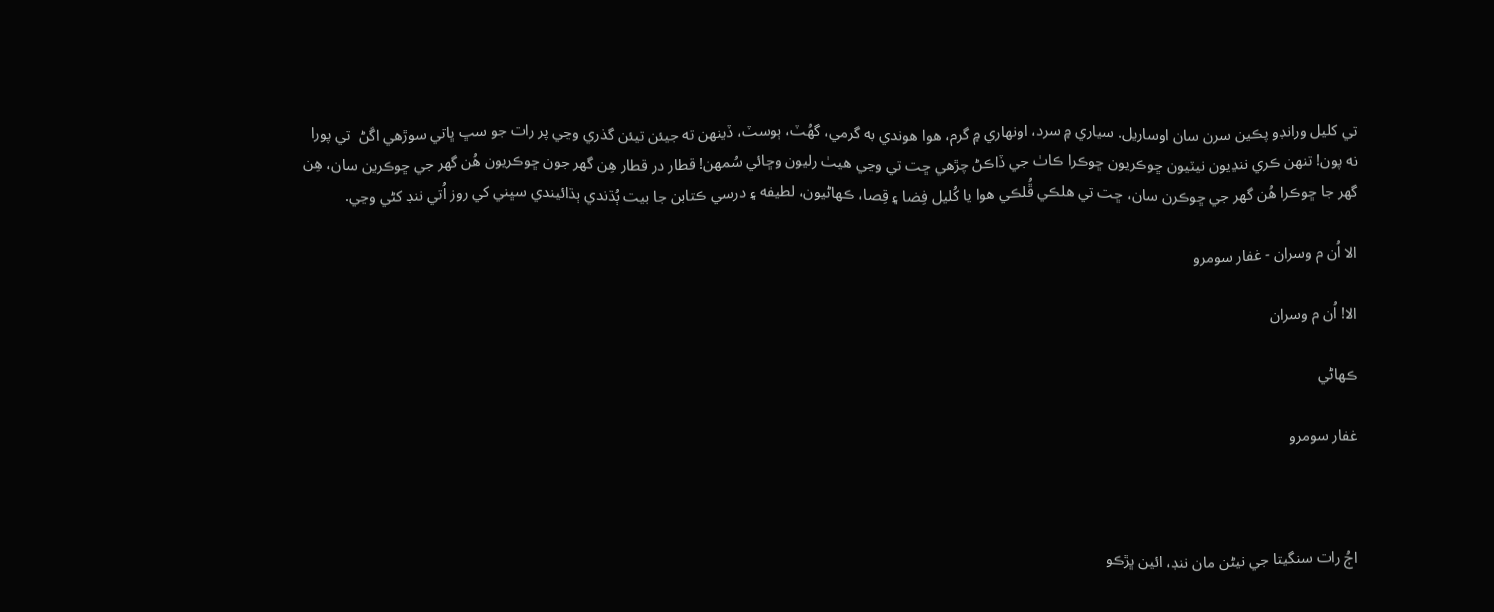تي کليل ورانڊو پڪين سرن سان اوساريل. سياري ۾ سرد، اونهاري ۾ گرم، هوا هوندي به گرمي، گهُٽ، ٻوسٽ، ڏينهن ته جيئن تيئن گذري وڃي پر رات جو سڀ ڀاتي سوڙهي اڱڻ  تي پورا نه پون! تنهن ڪري ننڍيون نيٽيون ڇوڪريون ڇوڪرا ڪاٺ جي ڏاڪڻ چڙھي ڇت تي وڃي هيٺ رليون وڇائي سُمهن! قطار در قطار هِن گهر جون ڇوڪريون هُن گهر جي ڇوڪرين سان، هِن گهر جا ڇوڪرا هُن گهر جي ڇوڪرن سان، ڇت تي هلڪي ڦُلڪي هوا يا کُليل فِضا ۽ قِصا، ڪهاڻيون، لطيفه ۽ درسي ڪتابن جا بيت ٻُڌندي ٻڌائيندي سڀني کي روز اُتي ننڊ کڻي وڃي.

الا اُن م وسران - غفار سومرو

الا! اُن م وسران

ڪهاڻي

غفار سومرو



اڄُ رات سنگيتا جي نيڻن مان ننڊ، ائين ڀڙڪو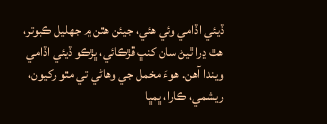ڏيئي اڏامي وئي هئي، جيئن هٿن ۾ جهليل ڪبوتر، هٿ ڍرا ٿيڻ سان کنڀ ڦڙڪائي، ڀڙڪو ڏيئي اڏامي ويندا آھن. ھوءَ مخمل جي وهاڻي تي مٿو رکيون، ريشمي، ڪارا، ڀمڀا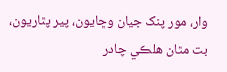وار، مور پنک جيان وڇايون، پير پٿاريون، بت مٿان هلڪي چادر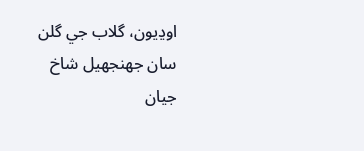اوڍيون، گلاب جي گلن سان جهنجهيل شاخ جيان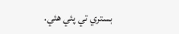بستري تي پئي هئي.